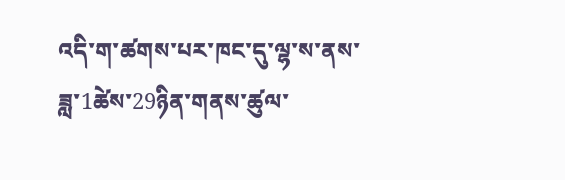འདི་ག་ཚགས་པར་ཁང་དུ་ལྷ་ས་ནས་ཟླ་1ཚེས་29ཉིན་གནས་ཚུལ་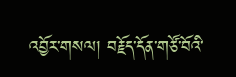འབྱོར་གསལ། བརྗོད་དོན་གཙོ་བོའི་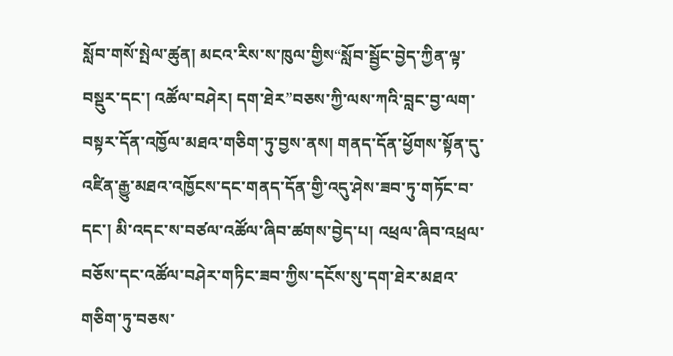སློབ་གསོ་སྤེལ་ཚུན། མངའ་རིས་ས་ཁུལ་གྱིས“སློབ་སྦྱོང་བྱེད་ཀྱིན་ལྟ་བསྡུར་དང་། འཚོལ་བཤེར། དག་ཐེར”བཅས་ཀྱི་ལས་ཀའི་བླང་བྱ་ལག་བསྟར་དོན་འཁྱོལ་མཐའ་གཅིག་ཏུ་བྱས་ནས། གནད་དོན་ཕྱོགས་སྟོན་དུ་འཛིན་རྒྱུ་མཐའ་འཁྱོངས་དང་གནད་དོན་གྱི་འདུ་ཤེས་ཟབ་ཏུ་གཏོང་བ་དང་། མི་འདང་ས་བཙལ་འཚོལ་ཞིབ་ཚགས་བྱེད་པ། འཕྲལ་ཞིབ་འཕྲལ་བཅོས་དང་འཚོལ་བཤེར་གཏིང་ཟབ་ཀྱིས་དངོས་སུ་དག་ཐེར་མཐའ་གཅིག་ཏུ་བཅས་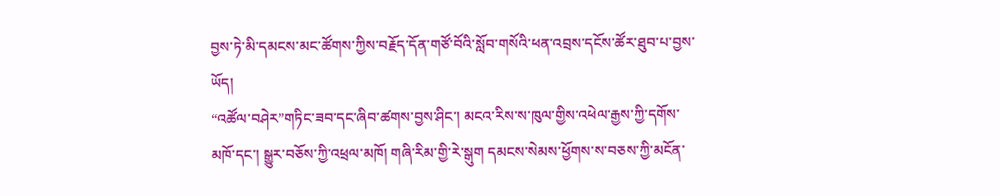བྱས་ཏེ་མི་དམངས་མང་ཚོགས་ཀྱིས་བརྗོད་དོན་གཙོ་བོའི་སློབ་གསོའི་ཕན་འབྲས་དངོས་ཚོར་ཐུབ་པ་བྱས་ཡོད།
“འཚོལ་བཤེར”གཏིང་ཟབ་དང་ཞིབ་ཚགས་བྱས་ཤིང་། མངའ་རིས་ས་ཁུལ་གྱིས་འཕེལ་རྒྱས་ཀྱི་དགོས་མཁོ་དང་། སྒྱུར་བཅོས་ཀྱི་འཕྲལ་མཁོ། གཞི་རིམ་གྱི་རེ་སྒུག དམངས་སེམས་ཕྱོགས་ས་བཅས་ཀྱི་མངོན་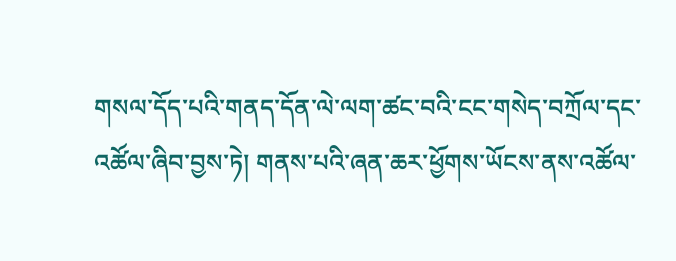གསལ་དོད་པའི་གནད་དོན་ལེ་ལག་ཚང་བའི་ངང་གསེད་བཀྲོལ་དང་འཚོལ་ཞིབ་བྱས་ཏེ། གནས་པའི་ཞན་ཆར་ཕྱོགས་ཡོངས་ནས་འཚོལ་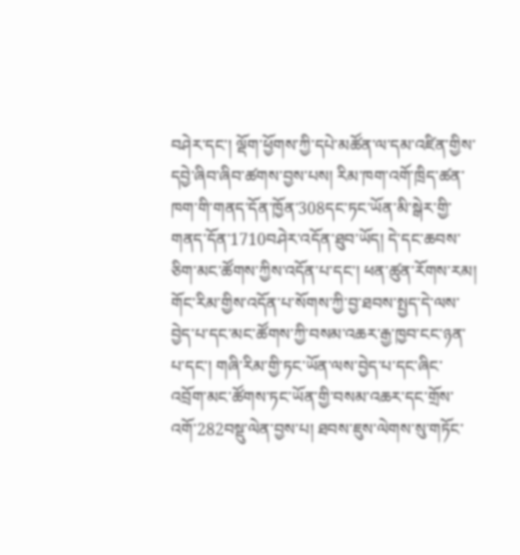བཤེར་དང་། ལྡོག་ཕྱོགས་ཀྱི་དཔེ་མཚོན་ལ་དམ་འཛིན་གྱིས་དབྱེ་ཞིབ་ཞིབ་ཚགས་བྱས་པས། རིམ་ཁག་འགོ་ཁྲིད་ཚན་ཁག་གི་གནད་དོན་ཁྱོན་308དང་ཏང་ཡོན་མི་སྒེར་གྱི་གནད་དོན་1710བཤེར་འདོན་ཐུབ་ཡོད། དེ་དང་ཆབས་ཅིག་མང་ཚོགས་ཀྱིས་འདོན་པ་དང་། ཕན་ཚུན་རོགས་རམ། གོང་རིམ་གྱིས་འདོན་པ་སོགས་ཀྱི་བྱ་ཐབས་སྤྱད་དེ་ལས་བྱེད་པ་དང་མང་ཚོགས་ཀྱི་བསམ་འཆར་རྒྱ་ཁྱབ་ངང་ཉན་པ་དང་། གཞི་རིམ་གྱི་ཏང་ཡོན་ལས་བྱེད་པ་དང་ཞིང་འབྲོག་མང་ཚོགས་ཏང་ཡོན་གྱི་བསམ་འཆར་དང་གྲོས་འགོ་282བསྡུ་ལེན་བྱས་པ། ཐབས་ཇུས་ལེགས་སུ་གཏོང་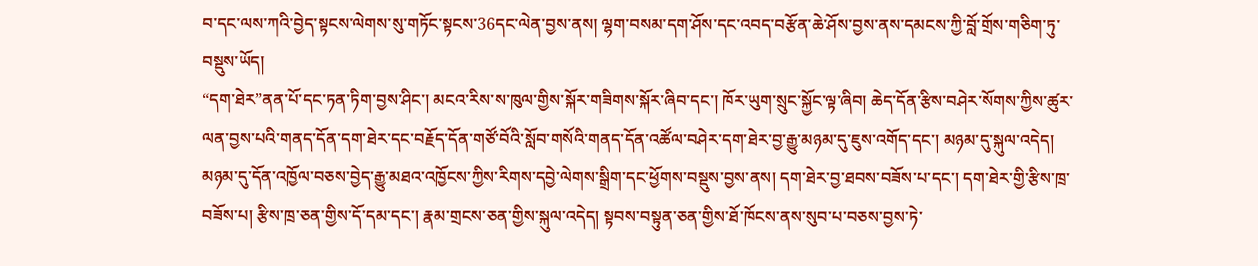བ་དང་ལས་ཀའི་བྱེད་སྟངས་ལེགས་སུ་གཏོང་སྟངས་36དང་ལེན་བྱས་ནས། ལྷག་བསམ་དག་ཤོས་དང་འབད་བརྩོན་ཆེ་ཤོས་བྱས་ནས་དམངས་ཀྱི་བློ་གྲོས་གཅིག་ཏུ་བསྡུས་ཡོད།
“དག་ཐེར”ནན་པོ་དང་ཏན་ཏིག་བྱས་ཤིང་། མངའ་རིས་ས་ཁུལ་གྱིས་སྐོར་གཟིགས་སྐོར་ཞིབ་དང་། ཁོར་ཡུག་སྲུང་སྐྱོང་ལྟ་ཞིབ། ཆེད་དོན་རྩིས་བཤེར་སོགས་ཀྱིས་ཚུར་ལན་བྱས་པའི་གནད་དོན་དག་ཐེར་དང་བརྗོད་དོན་གཙོ་བོའི་སློབ་གསོའི་གནད་དོན་འཚོལ་བཤེར་དག་ཐེར་བྱ་རྒྱུ་མཉམ་དུ་ཇུས་འགོད་དང་། མཉམ་དུ་སྐུལ་འདེད། མཉམ་དུ་དོན་འཁྱོལ་བཅས་བྱེད་རྒྱུ་མཐའ་འཁྱོངས་ཀྱིས་རིགས་དབྱེ་ལེགས་སྒྲིག་དང་ཕྱོགས་བསྡུས་བྱས་ནས། དག་ཐེར་བྱ་ཐབས་བཟོས་པ་དང་། དག་ཐེར་གྱི་རྩིས་ཁྲ་བཟོས་པ། རྩིས་ཁྲ་ཅན་གྱིས་དོ་དམ་དང་། རྣམ་གྲངས་ཅན་གྱིས་སྐུལ་འདེད། སྟབས་བསྟུན་ཅན་གྱིས་ཐོ་ཁོངས་ནས་སུབ་པ་བཅས་བྱས་ཏེ་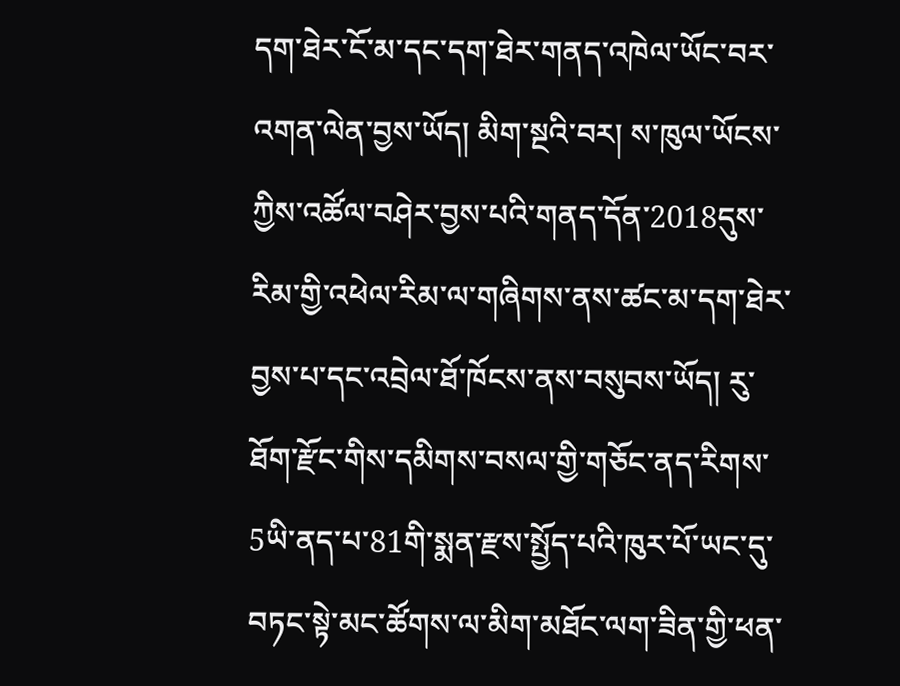དག་ཐེར་ངོ་མ་དང་དག་ཐེར་གནད་འཁེལ་ཡོང་བར་འགན་ལེན་བྱས་ཡོད། མིག་སྔའི་བར། ས་ཁུལ་ཡོངས་ཀྱིས་འཚོལ་བཤེར་བྱས་པའི་གནད་དོན་2018དུས་རིམ་གྱི་འཕེལ་རིམ་ལ་གཞིགས་ནས་ཚང་མ་དག་ཐེར་བྱས་པ་དང་འབྲེལ་ཐོ་ཁོངས་ནས་བསུབས་ཡོད། རུ་ཐོག་རྫོང་གིས་དམིགས་བསལ་གྱི་གཅོང་ནད་རིགས་5ཡི་ནད་པ་81གི་སྨན་རྫས་སྤྱོད་པའི་ཁུར་པོ་ཡང་དུ་བཏང་སྟེ་མང་ཚོགས་ལ་མིག་མཐོང་ལག་ཟིན་གྱི་ཕན་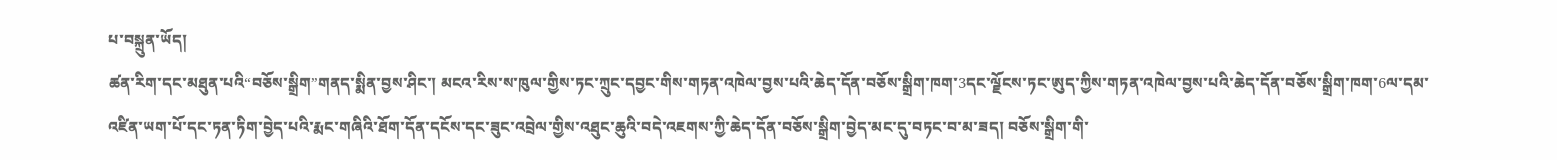པ་བསྐྲུན་ཡོད།
ཚན་རིག་དང་མཐུན་པའི“བཅོས་སྒྲིག”གནད་སྨིན་བྱས་ཤིང་། མངའ་རིས་ས་ཁུལ་གྱིས་ཏང་ཀྲུང་དབྱང་གིས་གཏན་འཁེལ་བྱས་པའི་ཆེད་དོན་བཅོས་སྒྲིག་ཁག་3དང་ལྗོངས་ཏང་ཨུད་ཀྱིས་གཏན་འཁེལ་བྱས་པའི་ཆེད་དོན་བཅོས་སྒྲིག་ཁག་6ལ་དམ་འཛིན་ཡག་པོ་དང་ཏན་ཏིག་བྱེད་པའི་རྨང་གཞིའི་ཐོག་དོན་དངོས་དང་ཟུང་འབྲེལ་གྱིས་འཐུང་ཆུའི་བདེ་འཇགས་ཀྱི་ཆེད་དོན་བཅོས་སྒྲིག་བྱེད་མང་དུ་བཏང་བ་མ་ཟད། བཅོས་སྒྲིག་གི་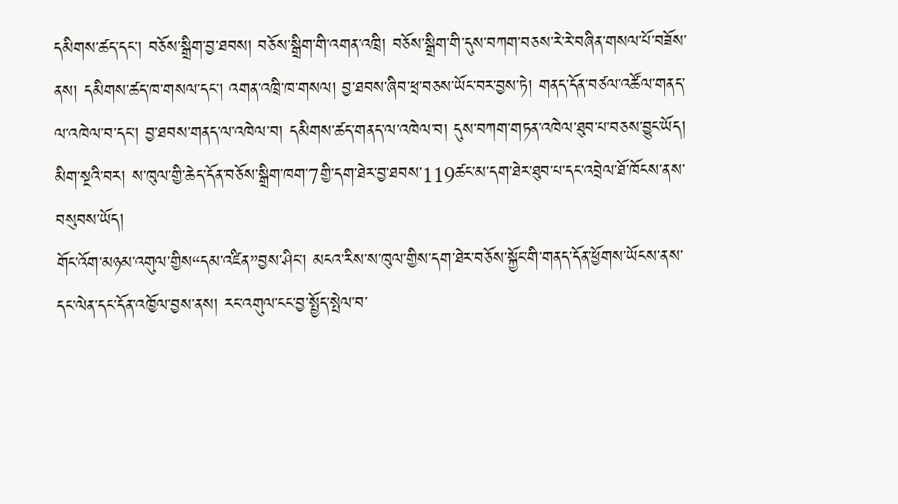དམིགས་ཚད་དང་། བཅོས་སྒྲིག་བྱ་ཐབས། བཅོས་སྒྲིག་གི་འགན་འཁྲི། བཅོས་སྒྲིག་གི་དུས་བཀག་བཅས་རེ་རེ་བཞིན་གསལ་པོ་བཟོས་ནས། དམིགས་ཚད་ཁ་གསལ་དང་། འགན་འཁྲི་ཁ་གསལ། བྱ་ཐབས་ཞིབ་ཕྲ་བཅས་ཡོང་བར་བྱས་ཏེ། གནད་དོན་བཙལ་འཚོལ་གནད་ལ་འཁེལ་བ་དང་། བྱ་ཐབས་གནད་ལ་འཁེལ་བ། དམིགས་ཚད་གནད་ལ་འཁེལ་བ། དུས་བཀག་གཏན་འཁེལ་ཐུབ་པ་བཅས་བྱུང་ཡོད། མིག་སྔའི་བར། ས་ཁུལ་གྱི་ཆེད་དོན་བཅོས་སྒྲིག་ཁག་7གྱི་དག་ཐེར་བྱ་ཐབས་119ཚང་མ་དག་ཐེར་ཐུབ་པ་དང་འབྲེལ་ཐོ་ཁོངས་ནས་བསུབས་ཡོད།
གོང་འོག་མཉམ་འགུལ་གྱིས“དམ་འཛིན”བྱས་ཤིང་། མངའ་རིས་ས་ཁུལ་གྱིས་དག་ཐེར་བཅོས་སྐྱོང་གི་གནད་དོན་ཕྱོགས་ཡོངས་ནས་དང་ལེན་དང་དོན་འཁྱོལ་བྱས་ནས། རང་འགུལ་ངང་བྱ་སྤྱོད་སྤེལ་བ་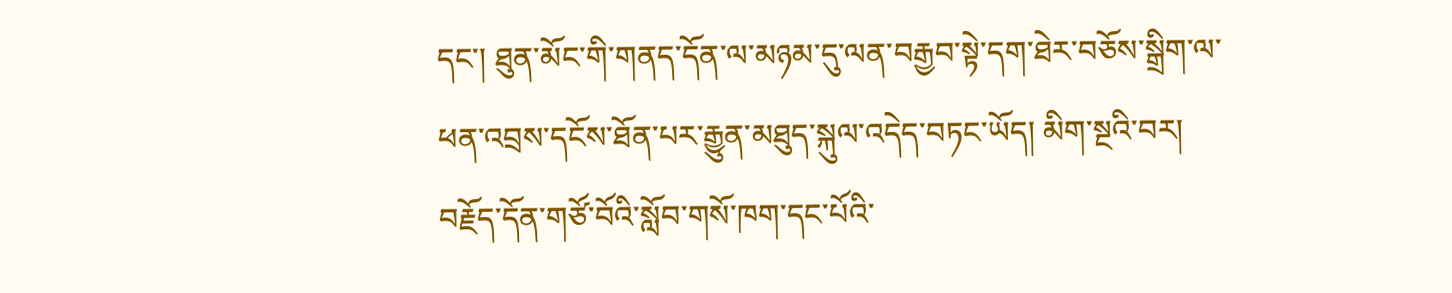དང་། ཐུན་མོང་གི་གནད་དོན་ལ་མཉམ་དུ་ལན་བརྒྱབ་སྟེ་དག་ཐེར་བཅོས་སྒྲིག་ལ་ཕན་འབྲས་དངོས་ཐོན་པར་རྒྱུན་མཐུད་སྐུལ་འདེད་བཏང་ཡོད། མིག་སྔའི་བར། བརྗོད་དོན་གཙོ་བོའི་སློབ་གསོ་ཁག་དང་པོའི་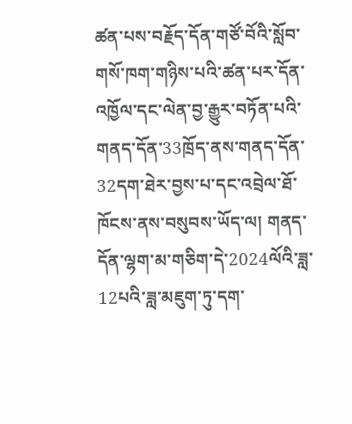ཚན་པས་བརྗོད་དོན་གཙོ་བོའི་སློབ་གསོ་ཁག་གཉིས་པའི་ཚན་པར་དོན་འཁྱོལ་དང་ལེན་བྱ་རྒྱུར་བཏོན་པའི་གནད་དོན་33ཁྲོད་ནས་གནད་དོན་32དག་ཐེར་བྱས་པ་དང་འབྲེལ་ཐོ་ཁོངས་ནས་བསུབས་ཡོད་ལ། གནད་དོན་ལྷག་མ་གཅིག་དེ་2024ལོའི་ཟླ་12པའི་ཟླ་མཇུག་ཏུ་དག་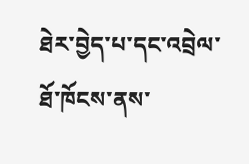ཐེར་བྱེད་པ་དང་འབྲེལ་ཐོ་ཁོངས་ནས་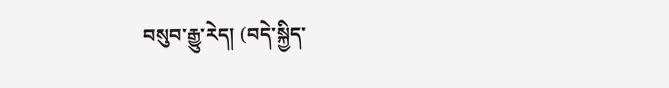བསུབ་རྒྱུ་རེད། (བདེ་སྐྱིད་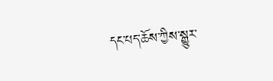དང་པད་ཆོས་ཀྱིས་སྒྱུར་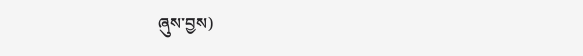ཞུས་བྱས)